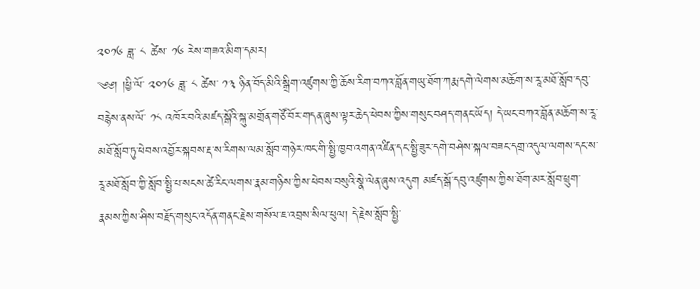༢༠༡༦ ཟླ་ ༨ ཚེས་ ༡༦ རེས་གཟའ་མིག་དམར།
༄༅། །ཕྱི་ལོ་ ༢༠༡༦ ཟླ་ ༨ ཚེས་ ༡༣ ཉིན་བོད་མིའི་སྒྲིག་འཛུགས་ཀྱི་ཆོས་རིག་བཀའ་བློན་གཡུ་ཐོག་ཀརྨ་དགེ་ལེགས་མཆོག་ས་རཱ་མཐོ་སློབ་དབུ་བརྙེས་ནས་ལོ་ ༡༨ འཁོར་བའི་མཛད་སྒོའི་སྐུ་མགྲོན་གཙོ་བོར་གདན་ཞུས་ལྟར་ཆེད་ཕེབས་ཀྱིས་གསུང་བཤད་གནང་ཡོད། དེ་ཡང་བཀའ་བློན་མཆོག་ས་རཱ་མཐོ་སློབ་ཏུ་ཕེབས་འབྱོར་སྐབས་རྡ་ས་རིགས་ལམ་སློབ་གཉེར་ཁང་གི་སྤྱི་ཁྱབ་འགན་འཛིན་དང་སྤྱི་ཟུར་དགེ་བཤེས་སྐལ་བཟང་དགྲ་འདུལ་ལགས་དང་ས་རཱ་མཐོ་སློབ་ཀྱི་སློབ་སྤྱི་པ་སངས་ཚེ་རིང་ལགས་རྣམ་གཉིས་ཀྱིས་ཕེབས་བསུའི་སྣེ་ལེན་ཞུས་འདུག མཛད་སྒོ་དབུ་འཛུགས་ཀྱིས་ཐོག་མར་སློབ་ཕྲུག་རྣམས་ཀྱིས་ཤིས་བརྗོད་གསུང་འདོན་གནང་རྗེས་གསོལ་ཇ་འབྲས་སིལ་ཕུལ། དེ་རྗེས་སློབ་སྤྱི་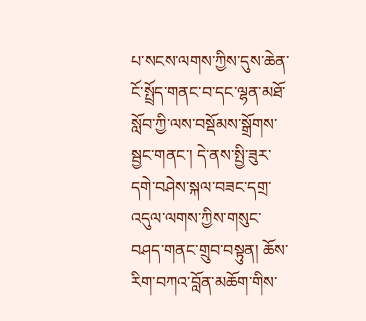པ་སངས་ལགས་ཀྱིས་དུས་ཆེན་ངོ་སྤྲོད་གནང་བ་དང་ལྷན་མཐོ་སློབ་ཀྱི་ལས་བསྡོམས་སྒྲོགས་སྦྱང་གནང་། དེ་ནས་སྤྱི་ཟུར་དགེ་བཤེས་སྐལ་བཟང་དགྲ་འདུལ་ལགས་ཀྱིས་གསུང་བཤད་གནང་གྲུབ་བསྟུན། ཆོས་རིག་བཀའ་བློན་མཆོག་གིས་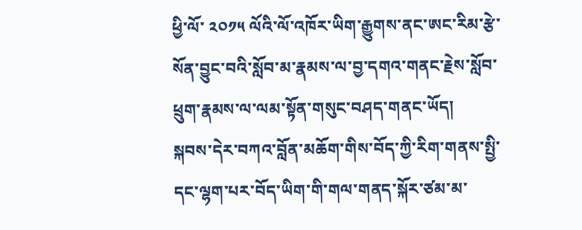ཕྱི་ལོ་ ༢༠༡༥ ལོའི་ལོ་འཁོར་ཡིག་རྒྱུགས་ནང་ཨང་རིམ་རྩེ་སོན་བྱུང་བའི་སློབ་མ་རྣམས་ལ་བྱ་དགའ་གནང་རྗེས་སློབ་ཕྲུག་རྣམས་ལ་ལམ་སྟོན་གསུང་བཤད་གནང་ཡོད།
སྐབས་དེར་བཀའ་བློན་མཆོག་གིས་བོད་ཀྱི་རིག་གནས་སྤྱི་དང་ལྷག་པར་བོད་ཡིག་གི་གལ་གནད་སྐོར་ཙམ་མ་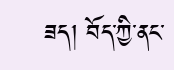ཟད། བོད་ཀྱི་ནང་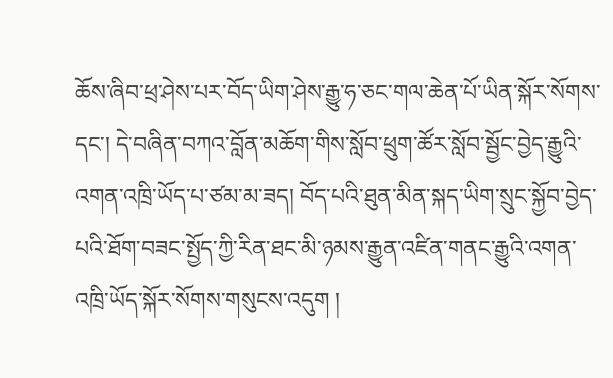ཆོས་ཞིབ་ཕྲ་ཤེས་པར་བོད་ཡིག་ཤེས་རྒྱུ་ཧ་ཅང་གལ་ཆེན་པོ་ཡིན་སྐོར་སོགས་དང་། དེ་བཞིན་བཀའ་བློན་མཆོག་གིས་སློབ་ཕྲུག་ཚོར་སློབ་སྦྱོང་བྱེད་རྒྱུའི་འགན་འཁྲི་ཡོད་པ་ཙམ་མ་ཟད། བོད་པའི་ཐུན་མིན་སྐད་ཡིག་སྲུང་སྐྱོབ་བྱེད་པའི་ཐོག་བཟང་སྤྱོད་ཀྱི་རིན་ཐང་མི་ཉམས་རྒྱུན་འཛིན་གནང་རྒྱུའི་འགན་འཁྲི་ཡོད་སྐོར་སོགས་གསུངས་འདུག །